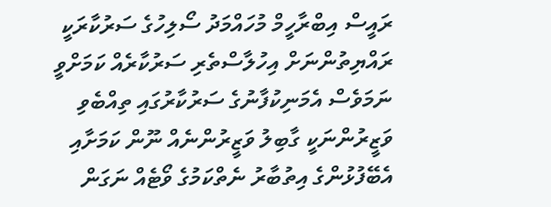ރައީސް އިބްރާހީމް މުހައްމަދު ސޯލިހުގެ ސަރުކާރަކީ ރައްޔިތުންނަށް އިހުލާސްތެރި ސަރުކާރެއް ކަމަށްވީ ނަމަވެސް އެމަނިކުފާނުގެ ސަރުކާރުގައި ތިއްބެވި ވަޒީރުންނަކީ ގާބިލު ވަޒީރުންނެއް ނޫން ކަމަށާއި އެބޭފުޅުންގެ އިތުބާރު ނެތްކަމުގެ ވޯޓެއް ނަގަން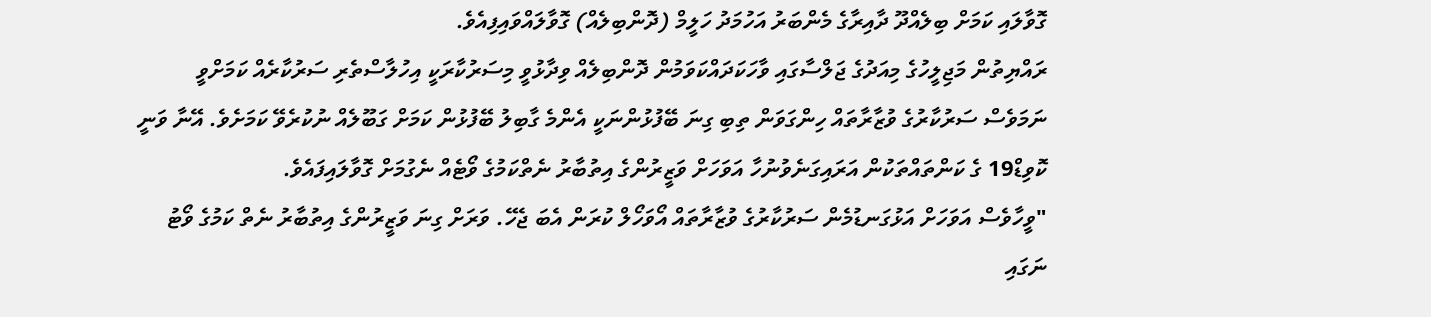ގޮވާލައި ކަމަށް ބިލެއްދޫ ދާއިރާގެ މެންބަރު އަހުމަދު ހަލީމް (ދޮންބިލެއް) ގޮވާލައްވައިފިއެވެ.
ރައްޔިތުން މަޖިލީހުގެ މިއަދުގެ ޖަލްސާގައި ވާހަކަދައްކަވަމުން ދޮންބިލެއް ވިދާޅުވީ މިސަރުކާރަކީ އިހުލާސްތެރި ސަރުކާރެއް ކަމަށްވީ ނަމަވެސް ސަރުކާރުގެ ވުޒާރާތައް ހިންގަވަން ތިބި ގިނަ ބޭފުޅުންނަކީ އެންމެ ގާބިލު ބޭފުޅުން ކަމަށް ގަބޫލެއް ނުކުރެވޭ ކަމަށެވެ. އޭނާ ވަނީ ކޮވިޑް19 ގެ ކަންތައްތަކުން އަރައިގަނެވުނުހާ އަވަހަށް ވަޒީރުންގެ އިތުބާރު ނެތްކަމުގެ ވޯޓެއް ނެގުމަށް ގޮވާލައިފައެވެ.
"ވީހާވެސް އަވަހަށް އަޅުގަނޑުމެން ސަރުކާރުގެ ވުޒާރާތައް އޯވަހޯލް ކުރަން އެބަ ޖެހޭ. ވަރަށް ގިނަ ވަޒީރުންގެ އިތުބާރު ނެތް ކަމުގެ ވޯޓު ނަގައި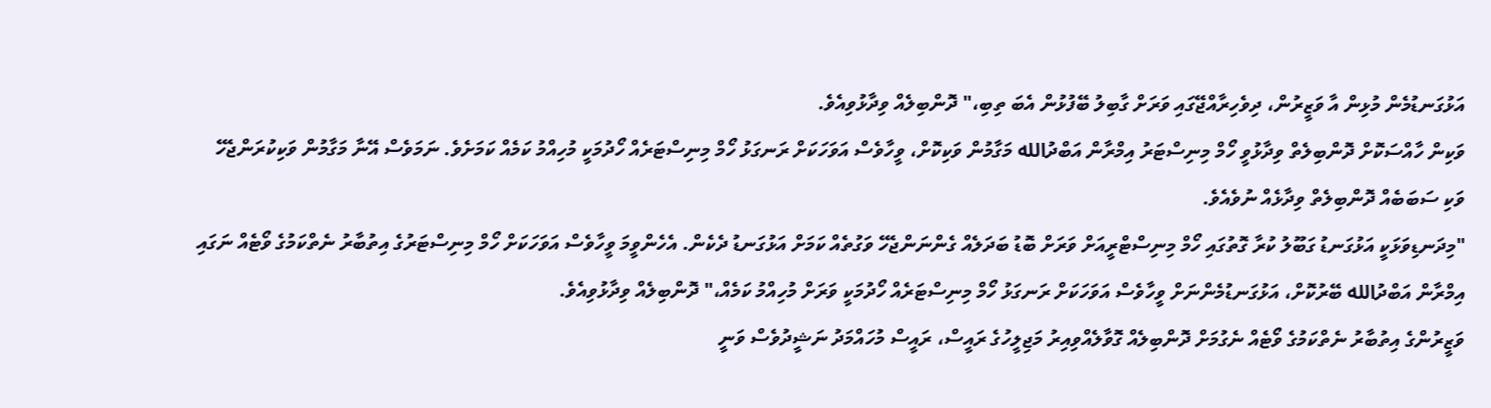އަޅުގަނޑުމެން މުޅިން އާ ވަޒީރުން، ދިވެހިރާއްޖޭގައި ވަރަށް ގާބިލު ބޭފުޅުން އެބަ ތިބި،" ދޮންބިލެއް ވިދާޅުވިއެވެ.
ވަކިން ހާއްސަކޮށް ދޮންބިލެތް ވިދާޅުވީ ހޯމް މިނިސްޓަރު އިމްރާން އަބްދުالله މަގާމުން ވަކިކޮށް، ވީހާވެސް އަވަހަކަށް ރަނގަޅު ހޯމް މިނިސްޓަރެއް ހޯދުމަކީ މުހިއްމު ކަމެއް ކަމަށެވެ. ނަމަވެސް އޭނާ މަގާމުން ވަކިކުރަންޖެހޭ ވަކި ސަބަބެއް ދޮންބިލެތް ވިދާޅެއް ނުވެއެވެ.
"މިދަނޑިވަޅަކީ އަޅުގަނޑު ގަބޫލު ކުރާ ގޮތުގައި ހޯމް މިނިސްޓްރީއަށް ވަރަށް ބޮޑު ބަދަލެއް ގެންނަންޖެހޭ ވަގުތެއް ކަމަށް އަޅުގަނޑު ދެކެން. އެހެންވީމަ ވީހާވެސް އަވަހަކަށް ހޯމް މިނިސްޓަރުގެ އިތުބާރު ނެތްކަމުގެ ވޯޓެއް ނަގައި އިމްރާން އަބްދުالله ބޭރުކޮށް، އަޅުގަނޑުމެންނަށް ވީހާވެސް އަވަހަކަށް ރަނގަޅު ހޯމް މިނިސްޓަރެއް ހޯދުމަކީ ވަރަށް މުހިއްމު ކަމެއް،" ދޮންބިލެއް ވިދާޅުވިއެވެ.
ވަޒީރުންގެ އިތުބާރު ނެތްކަމުގެ ވޯޓެއް ނެގުމަށް ދޮންބިލެއް ގޮވާލެއްވިއިރު މަޖިލީހުގެ ރައީސް، ރައީސް މުހައްމަދު ނަޝީދުވެސް ވަނީ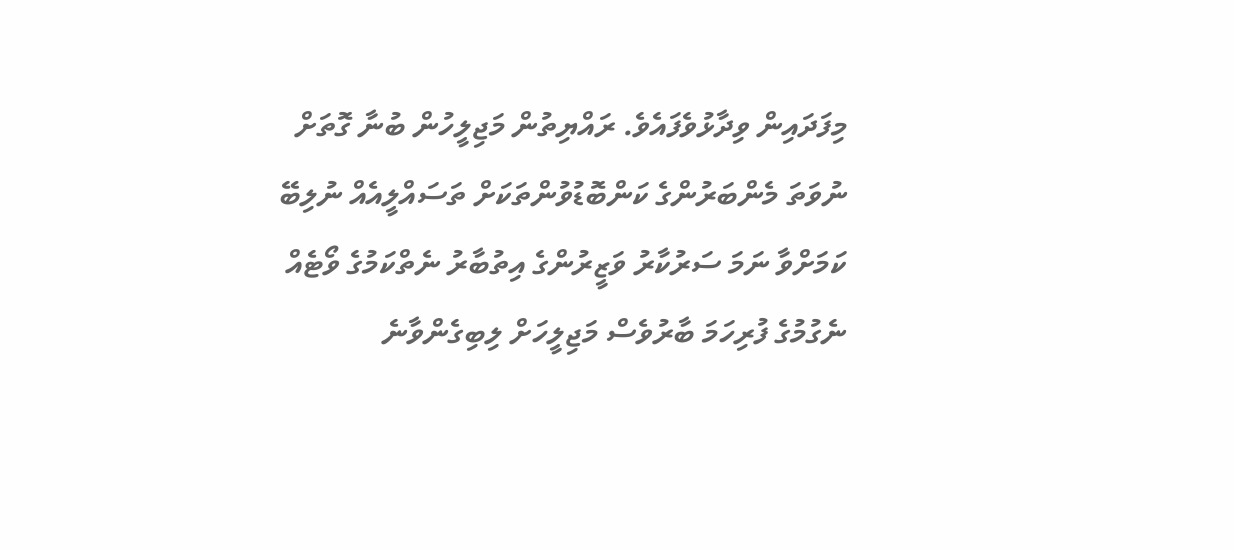މިފަދައިން ވިދާޅުވެފައެވެ. ރައްޔިތުން މަޖިލީހުން ބުނާ ގޮތަށް ނުވަތަ މެންބަރުންގެ ކަންބޮޑުވުންތަކަށް ތަސައްލީއެއް ނުލިބޭ ކަމަށްވާ ނަމަ ސަރުކާރު ވަޒީރުންގެ އިތުބާރު ނެތްކަމުގެ ވޯޓެއް ނެގުމުގެ ފުރިހަމަ ބާރުވެސް މަޖިލީހަށް ލިބިގެންވާނެ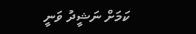ކަމަށް ނަޝީދު ވަނީ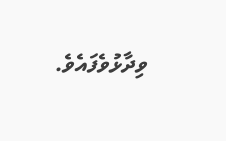ވިދާޅުވެފައެވެ.